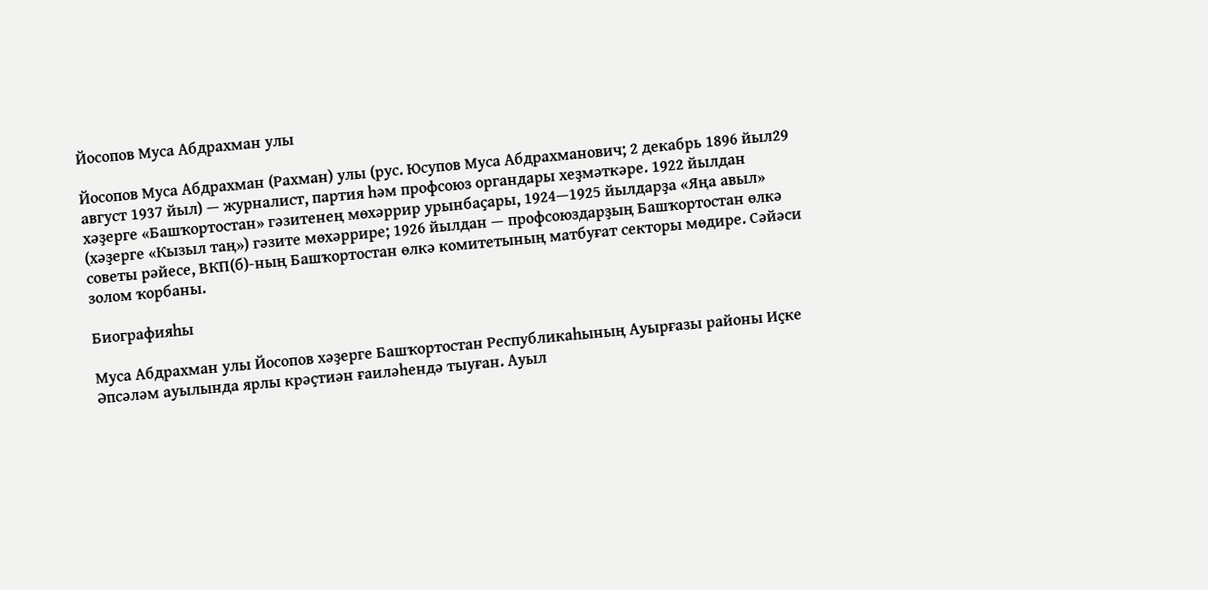Йосопов Муса Абдрахман улы

Йосопов Муса Абдрахман (Рахман) улы (рус. Юсупов Муса Абдрахманович; 2 декабрь 1896 йыл29 август 1937 йыл) — журналист, партия һәм профсоюз органдары хеҙмәткәре. 1922 йылдан хәҙерге «Башҡортостан» гәзитенең мөхәррир урынбаҫары, 1924—1925 йылдарҙа «Яңа авыл» (хәҙерге «Кызыл таң») гәзите мөхәррире; 1926 йылдан — профсоюздарҙың Башҡортостан өлкә советы рәйесе, ВКП(б)-ның Башҡортостан өлкә комитетының матбуғат секторы мөдире. Сәйәси золом ҡорбаны.

Биографияһы

Муса Абдрахман улы Йосопов хәҙерге Башҡортостан Республикаһының Ауырғазы районы Иҫке Әпсәләм ауылында ярлы крәҫтиән ғаиләһендә тыуған. Ауыл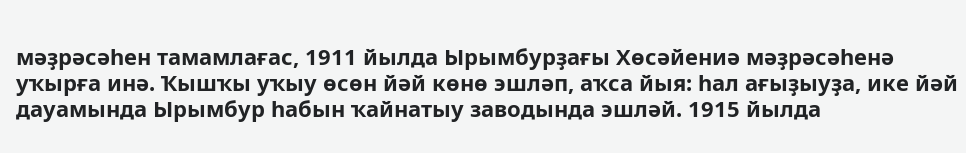мәҙрәсәһен тамамлағас, 1911 йылда Ырымбурҙағы Хөсәйениә мәҙрәсәһенә уҡырға инә. Ҡышҡы уҡыу өсөн йәй көнө эшләп, аҡса йыя: һал ағыҙыуҙа, ике йәй дауамында Ырымбур һабын ҡайнатыу заводында эшләй. 1915 йылда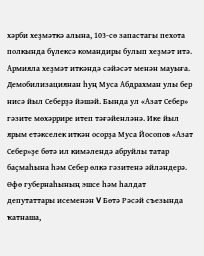хәрби хеҙмәткә алына, 103-сө запастагы пехота полкында бүлексә командиры булып хеҙмәт итә. Армияла хеҙмәт иткәндә сәйәсәт менән мауыға. Демобилизациянан һуң Муса Абдрахман улы бер нисә йыл Себерҙә йәшәй. Бында ул «Азат Себер» гәзите мөхәррире итеп тәғәйенләнә. Ике йыл ярым етәкселек иткән осорҙа Муса Йосопов «Азат Себер»ҙе бөтә ил кимәлендә абруйлы татар баҫмаһына һәм Себер өлкә гәзитенә әйләндерә. Өфө губернаһының эшсе һәм һалдат депутаттары исеменән V Бөтә Рәсәй съезында ҡатнаша,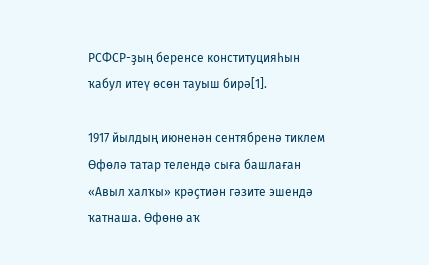РСФСР-ҙың беренсе конституцияһын ҡабул итеү өсөн тауыш бирә[1].

1917 йылдың июненән сентябренә тиклем Өфөлә татар телендә сыға башлаған «Авыл халҡы» крәҫтиән гәзите эшендә ҡатнаша. Өфөнө аҡ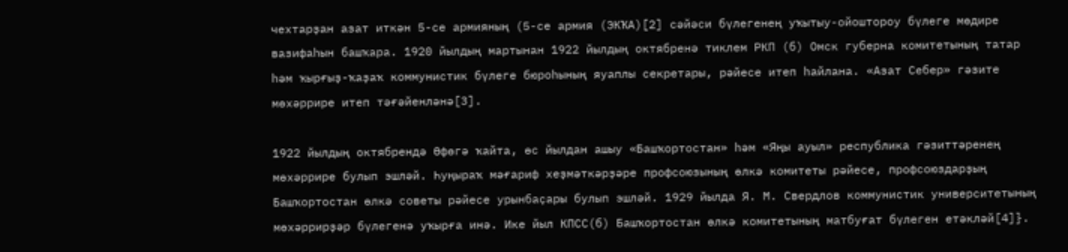чехтарҙан азат иткән 5-се армияның (5-се армия (ЭКҠА)[2] сәйәси бүлегенең уҡытыу-ойоштороу бүлеге мөдире вазифаһын башҡара. 1920 йылдың мартынан 1922 йылдың октябренә тиклем РКП (б) Омск губерна комитетының татар һәм ҡырғыҙ-ҡаҙаҡ коммунистик бүлеге бюроһының яуаплы секретары, рәйесе итеп һайлана. «Азат Себер» гәзите мөхәррире итеп тәғәйенләнә[3].

1922 йылдың октябрендә Өфөгә ҡайта, өс йылдан ашыу «Башҡортостан» һәм «Яңы ауыл» республика гәзиттәренең мөхәррире булып эшләй. Һуңыраҡ мәғариф хеҙмәткәрҙәре профсоюзының өлкә комитеты рәйесе, профсоюздарҙың Башҡортостан өлкә советы рәйесе урынбаҫары булып эшләй. 1929 йылда Я. М. Свердлов коммунистик университетының мөхәррирҙәр бүлегенә уҡырға инә. Ике йыл КПСС(б) Башҡортостан өлкә комитетының матбуғат бүлеген етәкләй[4]}.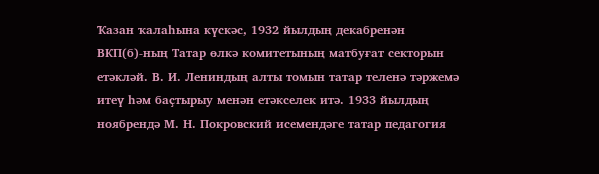Ҡазан ҡалаһына күскәс, 1932 йылдың декабренән ВКП(б)-ның Татар өлкә комитетының матбуғат секторын етәкләй. В. И. Лениндың алты томын татар теленә тәржемә итеү һәм баҫтырыу менән етәкселек итә. 1933 йылдың ноябрендә М. Н. Покровский исемендәге татар педагогия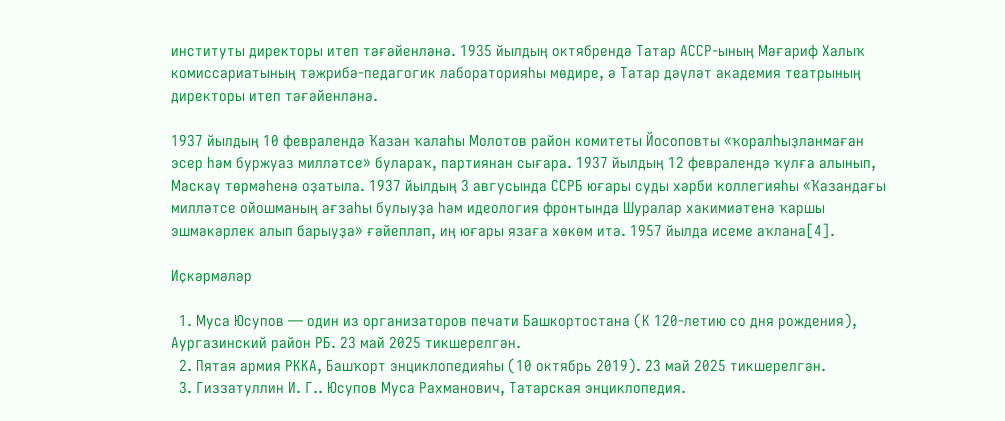институты директоры итеп тәғәйенләнә. 1935 йылдың октябрендә Татар АССР-ының Мәғариф Халыҡ комиссариатының тәжрибә-педагогик лабораторияһы мөдире, ә Татар дәүләт академия театрының директоры итеп тәғәйенләнә.

1937 йылдың 10 февралендә Ҡазан ҡалаһы Молотов район комитеты Йосоповты «ҡоралһыҙланмаған эсер һәм буржуаз милләтсе» булараҡ, партиянан сығара. 1937 йылдың 12 февралендә ҡулға алынып, Мәскәү төрмәһенә оҙатыла. 1937 йылдың 3 авгусында ССРБ юғары суды хәрби коллегияһы «Ҡазандағы милләтсе ойошманың ағзаһы булыуҙа һәм идеология фронтында Шуралар хакимиәтенә ҡаршы эшмәкәрлек алып барыуҙа» ғәйепләп, иң юғары язаға хөкөм итә. 1957 йылда исеме аҡлана[4].

Иҫкәрмәләр

  1. Муса Юсупов — один из организаторов печати Башкортостана (К 120-летию со дня рождения), Аургазинский район РБ. 23 май 2025 тикшерелгән.
  2. Пятая армия РККА, Башҡорт энциклопедияһы (10 октябрь 2019). 23 май 2025 тикшерелгән.
  3. Гиззатуллин И. Г.. Юсупов Муса Рахманович, Татарская энциклопедия.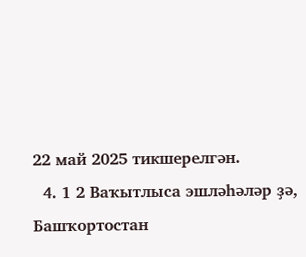22 май 2025 тикшерелгән.
  4. 1 2 Ваҡытлыса эшләһәләр ҙә, Башҡортостан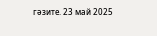гәзите. 23 май 2025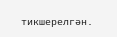тикшерелгән.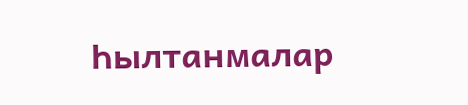Һылтанмалар